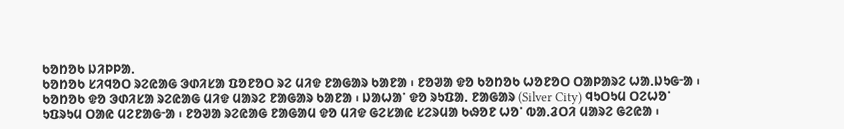ᱠᱚᱴᱚᱠ ᱡᱤᱞᱞᱟᱹ
ᱠᱚᱴᱚᱠ ᱥᱤᱧᱚᱛ ᱨᱮᱭᱟᱜ ᱳᱰᱤᱥᱟ ᱯᱚᱱᱚᱛ ᱨᱮ ᱢᱤᱫ ᱱᱟᱜᱟᱨ ᱠᱟᱱᱟ ᱾ ᱱᱚᱣᱟ ᱫᱚ ᱠᱚᱴᱚᱠ ᱦᱚᱱᱚᱛ ᱛᱟᱞᱟᱨᱮ ᱦᱟᱹᱡᱩᱜᱼᱟ ᱾ ᱠᱚᱴᱚᱠ ᱫᱚ ᱳᱰᱤᱥᱟ ᱨᱮᱭᱟᱜ ᱢᱤᱫ ᱢᱟᱨᱮ ᱱᱟᱜᱟᱨ ᱠᱟᱱᱟ ᱾ ᱡᱟᱦᱟᱸ ᱫᱚ ᱨᱩᱯᱟᱹ ᱱᱟᱜᱟᱨ (Silver City) ᱧᱩᱛᱩᱢ ᱛᱮᱦᱚᱸ ᱩᱯᱨᱩᱢ ᱛᱟᱭ ᱢᱮᱱᱟᱜᱼᱟ ᱾ ᱱᱚᱣᱟ ᱨᱮᱭᱟᱜ ᱱᱟᱜᱟᱢ ᱫᱚ ᱢᱤᱫ ᱜᱮᱥᱟᱭ ᱥᱮᱨᱢᱟ ᱠᱷᱚᱱ ᱦᱚᱸ ᱵᱟᱹᱲᱛᱤ ᱢᱟᱨᱮ ᱜᱮᱭᱟ ᱾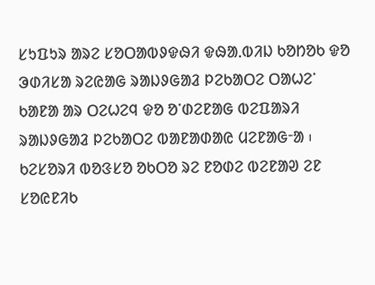ᱥᱩᱯᱩᱨ ᱟᱨᱮ ᱥᱚᱛᱟᱵᱽᱫᱷᱤ ᱫᱷᱟᱹᱵᱤᱡ ᱠᱚᱴᱚᱠ ᱫᱚ ᱳᱰᱤᱥᱟ ᱨᱮᱭᱟᱜ ᱨᱟᱡᱽᱜᱟᱲ ᱞᱮᱠᱟᱛᱮ ᱛᱟᱦᱮᱸ ᱠᱟᱱᱟ ᱟᱨ ᱛᱮᱦᱮᱧ ᱫᱚ ᱚᱸᱰᱮᱱᱟᱜ ᱵᱮᱯᱟᱨᱤ ᱨᱟᱡᱽᱜᱟᱲ ᱞᱮᱠᱟᱛᱮ ᱵᱟᱱᱟᱰᱟᱭ ᱢᱮᱱᱟᱜᱼᱟ ᱾ ᱠᱮᱥᱚᱨᱤ ᱵᱚᱝᱥᱚ ᱚᱠᱛᱚ ᱨᱮ ᱱᱚᱰᱮ ᱵᱮᱱᱟᱣ ᱮᱱ ᱥᱚᱭᱱᱤᱠ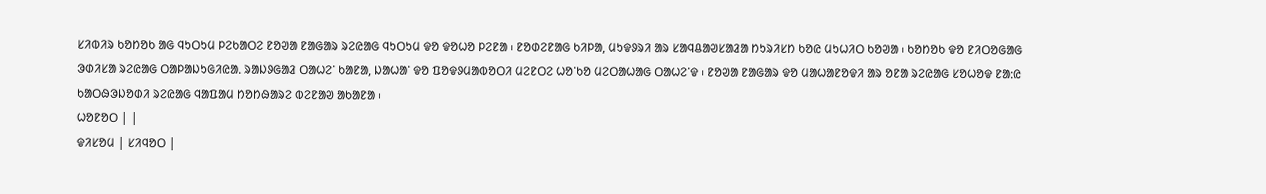ᱥᱤᱵᱤᱨ ᱠᱚᱴᱚᱠ ᱟᱜ ᱧᱩᱛᱩᱢ ᱞᱮᱠᱟᱛᱮ ᱱᱚᱣᱟ ᱱᱟᱜᱟᱨ ᱨᱮᱭᱟᱜ ᱧᱩᱛᱩᱢ ᱫᱚ ᱫᱚᱦᱚ ᱞᱮᱱᱟ ᱾ ᱱᱚᱰᱮᱱᱟᱜ ᱠᱤᱞᱟ, ᱢᱩᱫᱽᱨᱤ ᱟᱨ ᱥᱟᱧᱪᱟᱣᱥᱟᱲᱟ ᱴᱩᱨᱤᱥᱴ ᱠᱚᱭ ᱢᱩᱦᱤᱛ ᱠᱚᱣᱟ ᱾ ᱠᱚᱴᱚᱠ ᱫᱚ ᱱᱤᱛᱚᱜᱟᱜ ᱳᱰᱤᱥᱟ ᱨᱮᱭᱟᱜ ᱛᱟᱞᱟᱡᱩᱜᱤᱭᱟᱹ ᱨᱟᱡᱽᱜᱟᱲ ᱛᱟᱦᱮᱸ ᱠᱟᱱᱟ, ᱡᱟᱦᱟᱸ ᱫᱚ ᱯᱚᱫᱽᱢᱟᱵᱚᱛᱤ ᱢᱮᱱᱛᱮ ᱦᱚᱸᱠᱚ ᱢᱮᱛᱟᱦᱟᱜ ᱛᱟᱦᱮᱸᱫ ᱾ ᱱᱚᱣᱟ ᱱᱟᱜᱟᱨ ᱫᱚ ᱢᱟᱦᱟᱱᱚᱫᱤ ᱟᱨ ᱚᱱᱟ ᱨᱮᱭᱟᱜ ᱥᱚᱦᱚᱫ ᱱᱟᱺᱭ ᱠᱟᱛᱷᱳᱡᱚᱰᱤ ᱨᱮᱭᱟᱜ ᱧᱟᱯᱟᱢ ᱴᱚᱴᱷᱟᱨᱮ ᱵᱮᱱᱟᱣ ᱟᱠᱟᱱᱟ ᱾
ᱦᱚᱱᱚᱛ | |
ᱫᱤᱥᱚᱢ | ᱥᱤᱧᱚᱛ |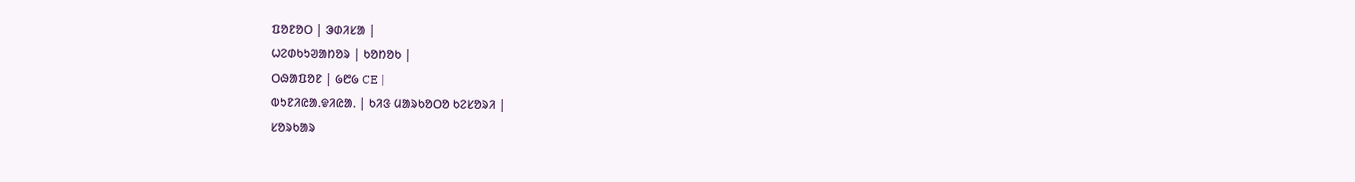ᱯᱚᱱᱚᱛ | ᱳᱰᱤᱥᱟ |
ᱦᱮᱰᱠᱩᱣᱟᱴᱚᱨ | ᱠᱚᱴᱚᱠ |
ᱛᱷᱟᱯᱚᱱ | ᱙᱘᱙ CE |
ᱵᱩᱱᱤᱭᱟᱹᱫᱤᱭᱟᱹ | ᱠᱤᱝ ᱢᱟᱨᱠᱚᱛᱚ ᱠᱮᱥᱚᱨᱤ |
ᱥᱚᱨᱠᱟᱨ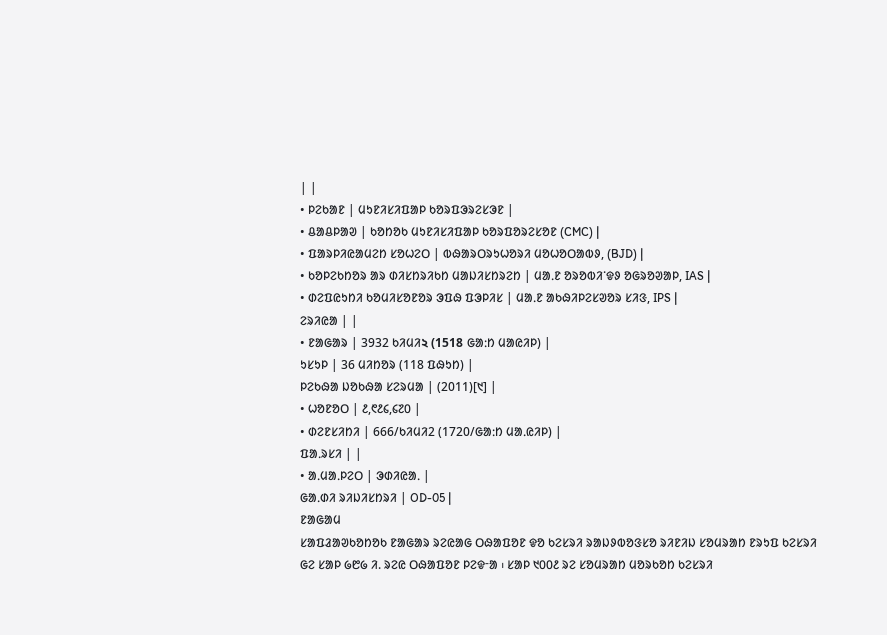| |
• ᱞᱮᱠᱟᱱ | ᱢᱩᱱᱤᱥᱤᱯᱟᱞ ᱠᱚᱨᱯᱳᱨᱮᱥᱳᱱ |
• ᱪᱟᱪᱞᱟᱣ | ᱠᱚᱴᱚᱠ ᱢᱩᱱᱤᱥᱤᱯᱟᱞ ᱠᱚᱨᱯᱚᱨᱮᱥᱚᱱ (CMC) |
• ᱯᱟᱨᱞᱤᱭᱟᱢᱮᱴ ᱥᱚᱦᱮᱛ | ᱵᱷᱟᱨᱛᱨᱩᱦᱚᱨᱤ ᱢᱚᱦᱚᱛᱟᱵᱽ, (BJD) |
• ᱠᱚᱞᱮᱠᱴᱚᱨ ᱟᱨ ᱰᱤᱥᱴᱨᱤᱠᱴ ᱢᱟᱡᱤᱥᱴᱨᱮᱴ | ᱢᱟᱹᱱ ᱚᱨᱚᱵᱤᱸᱫᱽ ᱚᱜᱨᱚᱣᱟᱞ, IAS |
• ᱰᱮᱯᱭᱩᱴᱤ ᱠᱚᱢᱤᱥᱚᱱᱚᱨ ᱳᱯᱷ ᱯᱳᱞᱤᱥ | ᱢᱟᱹᱱ ᱟᱠᱷᱤᱞᱮᱥᱣᱚᱨ ᱥᱤᱝ, IPS |
ᱮᱨᱤᱭᱟ | |
• ᱱᱟᱜᱟᱨ | 3932 ᱠᱤᱢᱤ২ (1518 ᱜᱟᱺᱴ ᱢᱟᱭᱤᱞ) |
ᱩᱥᱩᱞ | 36 ᱢᱤᱴᱚᱨ (118 ᱯᱷᱩᱴ) |
ᱞᱮᱠᱷᱟ ᱡᱚᱠᱷᱟ ᱥᱮᱨᱢᱟ | (2011)[᱑] |
• ᱦᱚᱱᱚᱛ | ᱒,᱖᱒᱔,᱔᱗᱐ |
• ᱰᱮᱱᱥᱤᱴᱤ | 666/ᱠᱤᱢᱤ2 (1720/ᱜᱟᱺᱴ ᱢᱟᱹᱭᱤᱞ) |
ᱯᱟᱹᱨᱥᱤ | |
• ᱟᱹᱢᱟᱹᱞᱮᱛ | ᱳᱰᱤᱭᱟᱹ |
ᱜᱟᱹᱰᱤ ᱨᱤᱡᱤᱥᱴᱨᱤ | OD-05 |
ᱱᱟᱜᱟᱢ
ᱥᱟᱯᱲᱟᱣᱠᱚᱴᱚᱠ ᱱᱟᱜᱟᱨ ᱨᱮᱭᱟᱜ ᱛᱷᱟᱯᱚᱱ ᱫᱚ ᱠᱮᱥᱨᱤ ᱨᱟᱡᱽᱵᱚᱝᱥᱚ ᱨᱤᱱᱤᱡ ᱥᱚᱢᱨᱟᱴ ᱱᱨᱩᱯ ᱠᱮᱥᱨᱤ ᱜᱮ ᱥᱟᱞ ᱙᱘᱙ ᱤ. ᱨᱮᱭ ᱛᱷᱟᱯᱚᱱ ᱞᱮᱫᱼᱟ ᱾ ᱥᱟᱞ ᱑᱐᱐᱒ ᱨᱮ ᱥᱚᱢᱨᱟᱴ ᱢᱚᱨᱠᱚᱴ ᱠᱮᱥᱨᱤ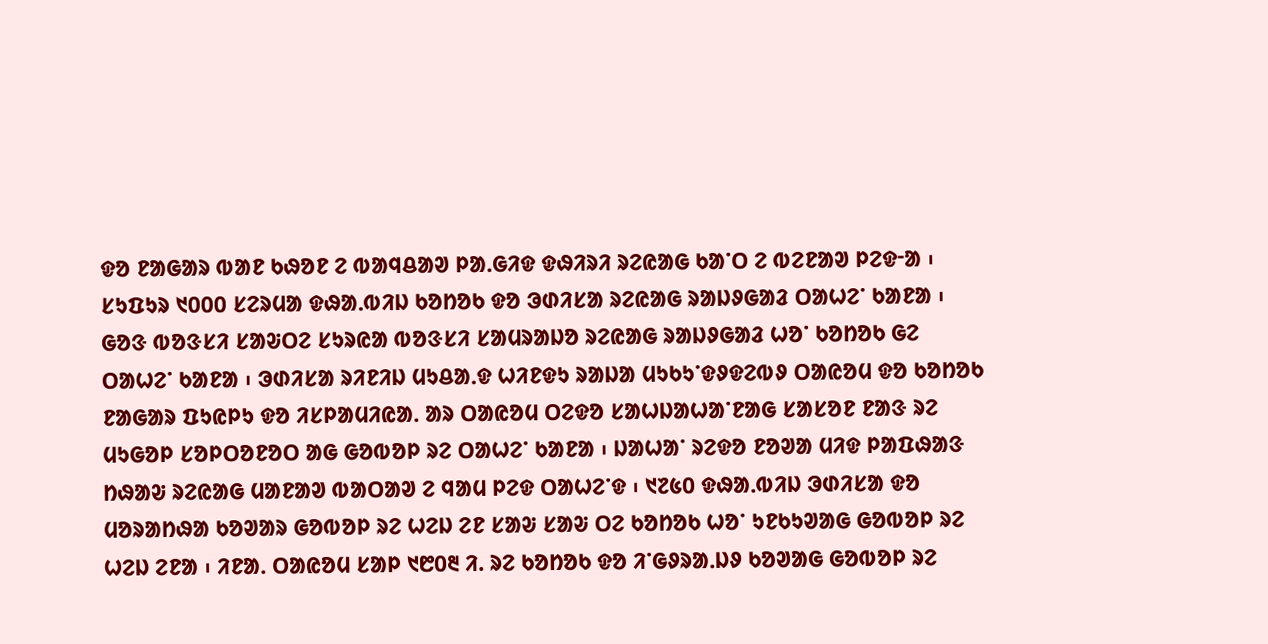ᱫᱚ ᱱᱟᱜᱟᱨ ᱵᱟᱱ ᱠᱷᱚᱱ ᱮ ᱵᱟᱧᱪᱟᱣ ᱞᱟᱹᱜᱤᱫ ᱫᱷᱤᱨᱤ ᱨᱮᱭᱟᱜ ᱠᱟᱸᱛ ᱮ ᱵᱮᱱᱟᱣ ᱞᱮᱫᱼᱟ ᱾ ᱥᱩᱯᱩᱨ ᱑᱐᱐᱐ ᱥᱮᱨᱢᱟ ᱫᱷᱟᱹᱵᱤᱡ ᱠᱚᱴᱚᱠ ᱫᱚ ᱳᱰᱤᱥᱟ ᱨᱮᱭᱟᱜ ᱨᱟᱡᱽᱜᱟᱲ ᱛᱟᱦᱮᱸ ᱠᱟᱱᱟ ᱾ ᱜᱚᱝ ᱵᱚᱝᱥᱤ ᱥᱟᱶᱛᱮ ᱥᱩᱨᱭᱟ ᱵᱚᱝᱥᱤ ᱥᱟᱢᱨᱟᱡᱚ ᱨᱮᱭᱟᱜ ᱨᱟᱡᱽᱜᱟᱲ ᱦᱚᱸ ᱠᱚᱴᱚᱠ ᱜᱮ ᱛᱟᱦᱮᱸ ᱠᱟᱱᱟ ᱾ ᱳᱰᱤᱥᱟ ᱨᱤᱱᱤᱡ ᱢᱩᱪᱟᱹᱫ ᱦᱤᱱᱫᱩ ᱨᱟᱡᱟ ᱢᱩᱠᱩᱸᱫᱽᱫᱮᱵᱽ ᱛᱟᱭᱚᱢ ᱫᱚ ᱠᱚᱴᱚᱠ ᱱᱟᱜᱟᱨ ᱯᱩᱭᱞᱩ ᱫᱚ ᱤᱥᱞᱟᱢᱤᱭᱟᱹ ᱟᱨ ᱛᱟᱭᱚᱢ ᱛᱮᱫᱚ ᱥᱟᱦᱡᱟᱦᱟᱸᱱᱟᱜ ᱥᱟᱥᱚᱱ ᱱᱟᱝ ᱨᱮ ᱢᱩᱜᱚᱞ ᱥᱚᱞᱛᱚᱱᱚᱛ ᱟᱜ ᱜᱚᱵᱚᱞ ᱨᱮ ᱛᱟᱦᱮᱸ ᱠᱟᱱᱟ ᱾ ᱡᱟᱦᱟᱸ ᱨᱮᱫᱚ ᱱᱚᱣᱟ ᱢᱤᱫ ᱞᱟᱯᱷᱟᱝ ᱴᱷᱟᱶ ᱨᱮᱭᱟᱜ ᱢᱟᱱᱟᱣ ᱵᱟᱛᱟᱣ ᱮ ᱧᱟᱢ ᱞᱮᱫ ᱛᱟᱦᱮᱸᱫ ᱾ ᱑᱗᱕᱐ ᱫᱷᱟᱹᱵᱤᱡ ᱳᱰᱤᱥᱟ ᱫᱚ ᱢᱚᱨᱟᱴᱷᱟ ᱠᱚᱣᱟᱨ ᱜᱚᱵᱚᱞ ᱨᱮ ᱦᱮᱡ ᱮᱱ ᱥᱟᱶ ᱥᱟᱶ ᱛᱮ ᱠᱚᱴᱚᱠ ᱦᱚᱸ ᱩᱱᱠᱩᱣᱟᱜ ᱜᱚᱵᱚᱞ ᱨᱮ ᱦᱮᱡ ᱮᱱᱟ ᱾ ᱤᱱᱟᱹ ᱛᱟᱭᱚᱢ ᱥᱟᱞ ᱑᱘᱐᱓ ᱤ. ᱨᱮ ᱠᱚᱴᱚᱠ ᱫᱚ ᱤᱸᱜᱽᱨᱟᱹᱡᱽ ᱠᱚᱣᱟᱜ ᱜᱚᱵᱚᱞ ᱨᱮ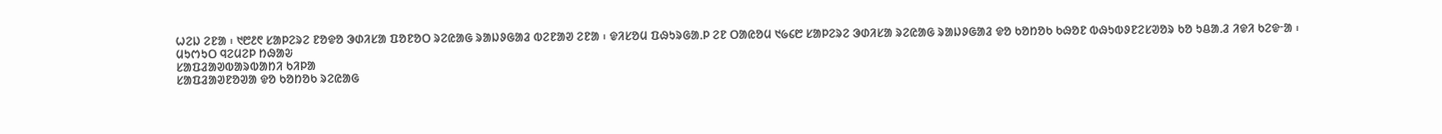ᱦᱮᱡ ᱮᱱᱟ ᱾ ᱑᱘᱒᱖ ᱥᱟᱞᱮᱨᱮ ᱱᱚᱫᱚ ᱳᱰᱤᱥᱟ ᱯᱚᱱᱚᱛ ᱨᱮᱭᱟᱜ ᱨᱟᱡᱽᱜᱟᱲ ᱵᱮᱱᱟᱣ ᱮᱱᱟ ᱾ ᱫᱤᱥᱚᱢ ᱯᱷᱩᱨᱜᱟᱹᱞ ᱮᱱ ᱛᱟᱭᱚᱢ ᱑᱙᱔᱘ ᱥᱟᱞᱮᱨᱮ ᱳᱰᱤᱥᱟ ᱨᱮᱭᱟᱜ ᱨᱟᱡᱽᱜᱟᱲ ᱫᱚ ᱠᱚᱴᱚᱠ ᱠᱷᱚᱱ ᱵᱷᱩᱵᱽᱱᱮᱥᱣᱚᱨ ᱠᱚ ᱩᱪᱟᱹᱲ ᱤᱫᱤ ᱠᱮᱫᱼᱟ ᱾
ᱢᱩᱬᱩᱛ ᱧᱮᱢᱮᱞ ᱴᱷᱟᱶ
ᱥᱟᱯᱲᱟᱣᱵᱟᱨᱵᱟᱴᱤ ᱠᱤᱞᱟ
ᱥᱟᱯᱲᱟᱣᱱᱚᱣᱟ ᱫᱚ ᱠᱚᱴᱚᱠ ᱨᱮᱭᱟᱜ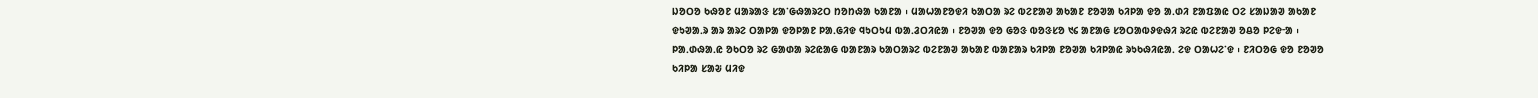ᱡᱚᱛᱚ ᱠᱷᱚᱱ ᱢᱟᱨᱟᱝ ᱥᱟᱸᱜᱷᱟᱨᱮᱛ ᱴᱚᱴᱷᱟ ᱠᱟᱱᱟ ᱾ ᱢᱟᱦᱟᱱᱚᱫᱤ ᱠᱟᱛᱟ ᱨᱮ ᱵᱮᱱᱟᱣ ᱟᱠᱟᱱ ᱱᱚᱣᱟ ᱠᱤᱞᱟ ᱫᱚ ᱟᱹᱰᱤ ᱱᱟᱯᱟᱭ ᱛᱮ ᱥᱟᱡᱟᱣ ᱟᱠᱟᱱ ᱫᱩᱣᱟᱹᱨ ᱟᱨ ᱟᱨᱮ ᱛᱟᱞᱟ ᱫᱚᱞᱟᱱ ᱞᱟᱹᱜᱤᱫ ᱧᱩᱛᱩᱢ ᱵᱟᱹᱲᱛᱤᱭᱟ ᱾ ᱱᱚᱣᱟ ᱫᱚ ᱜᱚᱝ ᱵᱚᱝᱥᱚ ᱑᱔ ᱟᱱᱟᱜ ᱥᱚᱛᱟᱵᱽᱫᱷᱤ ᱨᱮᱭ ᱵᱮᱱᱟᱣ ᱚᱪᱚ ᱞᱮᱫᱼᱟ ᱾ ᱞᱟᱹᱰᱷᱟᱹᱭ ᱚᱠᱛᱚ ᱨᱮ ᱜᱟᱰᱟ ᱨᱮᱭᱟᱜ ᱵᱟᱱᱟᱨ ᱠᱟᱛᱟᱨᱮ ᱵᱮᱱᱟᱣ ᱟᱠᱟᱱ ᱵᱟᱱᱟᱨ ᱠᱤᱞᱟ ᱱᱚᱣᱟ ᱠᱤᱞᱟᱭ ᱨᱩᱠᱷᱤᱭᱟᱹ ᱮᱫ ᱛᱟᱦᱮᱸᱫ ᱾ ᱱᱤᱛᱚᱜ ᱫᱚ ᱱᱚᱣᱚ ᱠᱤᱞᱟ ᱥᱟᱶ ᱢᱤᱫ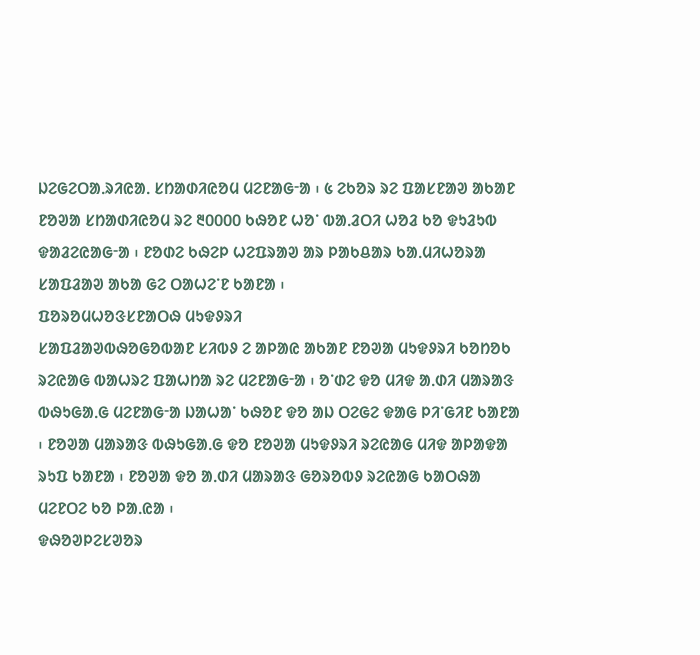ᱡᱮᱜᱮᱛᱟᱹᱨᱤᱭᱟᱹ ᱥᱴᱟᱰᱤᱭᱚᱢ ᱢᱮᱱᱟᱜᱼᱟ ᱾ ᱕ ᱮᱠᱚᱨ ᱨᱮ ᱯᱟᱥᱱᱟᱣ ᱟᱠᱟᱱ ᱱᱚᱣᱟ ᱥᱴᱟᱰᱤᱭᱚᱢ ᱨᱮ ᱓᱐᱐᱐᱐ ᱠᱷᱚᱱ ᱦᱚᱸ ᱵᱟᱹᱲᱛᱤ ᱦᱚᱲ ᱠᱚ ᱫᱩᱲᱩᱵ ᱫᱟᱲᱮᱭᱟᱜᱼᱟ ᱾ ᱱᱚᱰᱮ ᱠᱷᱮᱞ ᱦᱮᱯᱨᱟᱣ ᱟᱨ ᱞᱟᱠᱪᱟᱨ ᱠᱟᱹᱢᱤᱦᱚᱨᱟ ᱥᱟᱯᱲᱟᱣ ᱟᱠᱟ ᱜᱮ ᱛᱟᱦᱮᱸᱱ ᱠᱟᱱᱟ ᱾
ᱯᱚᱨᱚᱢᱦᱚᱝᱥᱱᱟᱛᱷ ᱢᱩᱫᱽᱨᱤ
ᱥᱟᱯᱲᱟᱣᱵᱷᱚᱜᱚᱵᱟᱱ ᱥᱤᱵᱽ ᱮ ᱟᱞᱟᱭ ᱟᱠᱟᱱ ᱱᱚᱣᱟ ᱢᱩᱫᱽᱨᱤ ᱠᱚᱴᱚᱠ ᱨᱮᱭᱟᱜ ᱵᱟᱦᱨᱮ ᱯᱟᱦᱴᱟ ᱨᱮ ᱢᱮᱱᱟᱜᱼᱟ ᱾ ᱚᱸᱰᱮ ᱫᱚ ᱢᱤᱫ ᱟᱹᱰᱤ ᱢᱟᱨᱟᱝ ᱵᱷᱩᱜᱟᱹᱜ ᱢᱮᱱᱟᱜᱼᱟ ᱡᱟᱦᱟᱸ ᱠᱷᱚᱱ ᱫᱚ ᱟᱡ ᱛᱮᱜᱮ ᱫᱟᱜ ᱞᱤᱸᱜᱤᱱ ᱠᱟᱱᱟ ᱾ ᱱᱚᱣᱟ ᱢᱟᱨᱟᱝ ᱵᱷᱩᱜᱟᱹᱜ ᱫᱚ ᱱᱚᱣᱟ ᱢᱩᱫᱽᱨᱤ ᱨᱮᱭᱟᱜ ᱢᱤᱫ ᱟᱞᱟᱫᱟ ᱨᱩᱯ ᱠᱟᱱᱟ ᱾ ᱱᱚᱣᱟ ᱫᱚ ᱟᱹᱰᱤ ᱢᱟᱨᱟᱝ ᱜᱚᱨᱚᱵᱽ ᱨᱮᱭᱟᱜ ᱠᱟᱛᱷᱟ ᱢᱮᱱᱛᱮ ᱠᱚ ᱞᱟᱹᱭᱟ ᱾
ᱫᱷᱚᱣᱞᱮᱥᱣᱚᱨ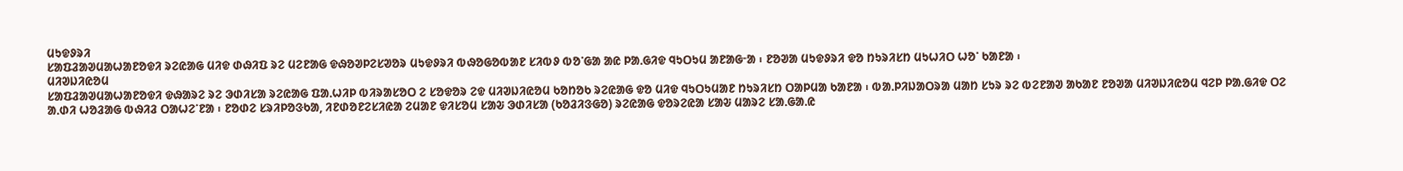ᱢᱩᱫᱽᱨᱤ
ᱥᱟᱯᱲᱟᱣᱢᱟᱦᱟᱱᱚᱫᱤ ᱨᱮᱭᱟᱜ ᱢᱤᱫ ᱰᱷᱤᱯ ᱨᱮ ᱢᱮᱱᱟᱜ ᱫᱷᱚᱣᱞᱮᱥᱣᱚᱨ ᱢᱩᱫᱽᱨᱤ ᱵᱷᱚᱜᱚᱵᱟᱱ ᱥᱤᱵᱽ ᱵᱚᱸᱜᱟ ᱟᱭ ᱞᱟᱹᱜᱤᱫ ᱧᱩᱛᱩᱢ ᱟᱱᱟᱜᱼᱟ ᱾ ᱱᱚᱣᱟ ᱢᱩᱫᱽᱨᱤ ᱫᱚ ᱴᱩᱨᱤᱥᱴ ᱢᱩᱦᱤᱛ ᱦᱚᱸ ᱠᱟᱱᱟ ᱾
ᱢᱤᱣᱡᱤᱭᱚᱢ
ᱥᱟᱯᱲᱟᱣᱢᱟᱦᱟᱱᱚᱫᱤ ᱫᱷᱟᱨᱮ ᱨᱮ ᱳᱰᱤᱥᱟ ᱨᱮᱭᱟᱜ ᱯᱟᱹᱦᱤᱞ ᱵᱤᱨᱟᱥᱚᱛ ᱮ ᱥᱚᱫᱚᱨ ᱮᱫ ᱢᱤᱣᱡᱤᱭᱚᱢ ᱠᱚᱴᱚᱠ ᱨᱮᱭᱟᱜ ᱫᱚ ᱢᱤᱫ ᱧᱩᱛᱩᱢᱟᱱ ᱴᱩᱨᱤᱥᱴ ᱛᱟᱞᱢᱟ ᱠᱟᱱᱟ ᱾ ᱵᱟᱹᱞᱤᱡᱟᱛᱨᱟ ᱢᱟᱴ ᱥᱩᱨ ᱨᱮ ᱵᱮᱱᱟᱣ ᱟᱠᱟᱱ ᱱᱚᱣᱟ ᱢᱤᱣᱡᱤᱭᱚᱢ ᱧᱮᱞ ᱞᱟᱹᱜᱤᱫ ᱛᱮ ᱟᱹᱰᱤ ᱦᱚᱲᱟᱜ ᱵᱷᱤᱲ ᱛᱟᱦᱮᱸᱱᱟ ᱾ ᱱᱚᱰᱮ ᱥᱨᱤᱞᱚᱝᱠᱟ, ᱤᱱᱰᱚᱱᱮᱥᱤᱭᱟ ᱮᱢᱟᱱ ᱫᱤᱥᱚᱢ ᱥᱟᱶ ᱳᱰᱤᱥᱟ (ᱠᱚᱲᱤᱝᱜᱚ) ᱨᱮᱭᱟᱜ ᱫᱚᱨᱮᱭᱟ ᱥᱟᱶ ᱢᱟᱨᱮ ᱥᱟᱹᱜᱟᱹᱭ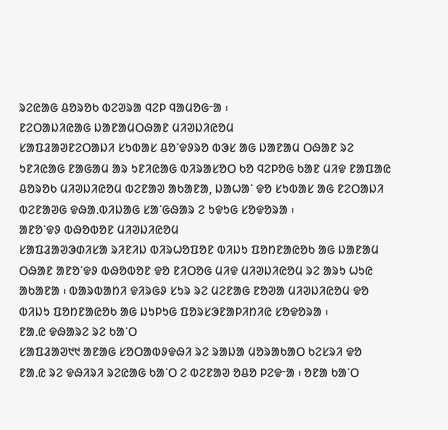ᱨᱮᱭᱟᱜ ᱪᱚᱨᱚᱠ ᱵᱮᱣᱨᱟ ᱧᱮᱞ ᱧᱟᱢᱚᱜᱼᱟ ᱾
ᱱᱮᱛᱟᱡᱤᱭᱟᱜ ᱡᱟᱱᱟᱢᱛᱷᱟᱱ ᱢᱤᱣᱡᱤᱭᱚᱢ
ᱥᱟᱯᱲᱟᱣᱱᱮᱛᱟᱡᱤ ᱥᱩᱵᱟᱥ ᱪᱚᱸᱫᱽᱨᱚ ᱵᱳᱥ ᱟᱜ ᱡᱟᱱᱟᱢ ᱛᱷᱟᱱ ᱨᱮ ᱩᱱᱤᱭᱟᱜ ᱱᱟᱜᱟᱢ ᱟᱨ ᱩᱱᱤᱭᱟᱜ ᱵᱤᱨᱟᱥᱚᱛ ᱠᱚ ᱧᱮᱞᱚᱜ ᱠᱟᱱ ᱢᱤᱫ ᱱᱟᱯᱟᱭ ᱪᱚᱨᱚᱠ ᱢᱤᱣᱡᱤᱭᱚᱢ ᱵᱮᱱᱟᱣ ᱟᱠᱟᱱᱟ, ᱡᱟᱦᱟᱸ ᱫᱚ ᱥᱩᱵᱟᱥ ᱟᱜ ᱱᱮᱛᱟᱡᱤ ᱵᱮᱱᱟᱣᱜ ᱫᱷᱟᱹᱵᱤᱡᱟᱜ ᱥᱟᱸᱜᱷᱟᱨ ᱮ ᱩᱫᱩᱜ ᱥᱚᱫᱚᱨᱟ ᱾
ᱟᱱᱚᱸᱫᱽ ᱵᱷᱚᱵᱚᱱ ᱢᱤᱣᱡᱤᱭᱚᱢ
ᱥᱟᱯᱲᱟᱣᱳᱰᱤᱥᱟ ᱨᱤᱱᱤᱡ ᱵᱤᱨᱦᱚᱯᱚᱱ ᱵᱤᱡᱩ ᱯᱚᱴᱱᱟᱭᱚᱠ ᱟᱜ ᱡᱟᱱᱟᱢ ᱛᱷᱟᱱ ᱟᱱᱚᱸᱫᱽ ᱵᱷᱚᱵᱚᱱ ᱫᱚ ᱱᱤᱛᱚᱜ ᱢᱤᱫ ᱢᱤᱣᱡᱤᱭᱚᱢ ᱨᱮ ᱟᱨᱩ ᱦᱩᱭ ᱟᱠᱟᱱᱟ ᱾ ᱵᱟᱨᱵᱟᱴᱤ ᱫᱤᱨᱜᱽ ᱥᱩᱨ ᱨᱮ ᱢᱮᱱᱟᱜ ᱱᱚᱣᱟ ᱢᱤᱣᱡᱤᱭᱚᱢ ᱫᱚ ᱵᱤᱡᱩ ᱯᱚᱴᱱᱟᱭᱚᱠ ᱟᱜ ᱡᱩᱞᱩᱜ ᱯᱚᱨᱥᱳᱱᱟᱞᱤᱴᱤᱭ ᱥᱚᱫᱚᱨᱟ ᱾
ᱱᱟᱹᱭ ᱫᱷᱟᱨᱮ ᱨᱮ ᱠᱟᱸᱛ
ᱥᱟᱯᱲᱟᱣ᱑᱑ ᱟᱱᱟᱜ ᱥᱚᱛᱟᱵᱽᱫᱷᱤ ᱨᱮ ᱨᱟᱡᱟ ᱢᱚᱨᱟᱠᱟᱛ ᱠᱮᱥᱨᱤ ᱫᱚ ᱱᱟᱹᱭ ᱨᱮ ᱫᱷᱤᱨᱤ ᱨᱮᱭᱟᱜ ᱠᱟᱸᱛ ᱮ ᱵᱮᱱᱟᱣ ᱚᱪᱚ ᱞᱮᱫᱼᱟ ᱾ ᱚᱱᱟ ᱠᱟᱸᱛ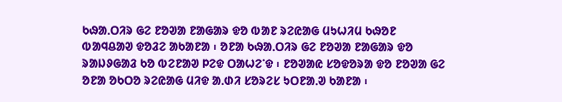ᱠᱷᱟᱹᱛᱤᱨ ᱜᱮ ᱱᱚᱣᱟ ᱱᱟᱜᱟᱨ ᱫᱚ ᱵᱟᱱ ᱨᱮᱭᱟᱜ ᱢᱩᱦᱤᱢ ᱠᱷᱚᱱ ᱵᱟᱧᱪᱟᱣ ᱫᱚᱲᱮ ᱟᱠᱟᱱᱟ ᱾ ᱚᱱᱟ ᱠᱷᱟᱹᱛᱤᱨ ᱜᱮ ᱱᱚᱣᱟ ᱱᱟᱜᱟᱨ ᱫᱚ ᱨᱟᱡᱽᱜᱟᱲ ᱠᱚ ᱵᱮᱱᱟᱣ ᱞᱮᱫ ᱛᱟᱦᱮᱸᱫ ᱾ ᱱᱚᱣᱟᱭ ᱥᱚᱫᱚᱨᱟ ᱫᱚ ᱱᱚᱣᱟ ᱜᱮ ᱚᱱᱟ ᱚᱠᱛᱚ ᱨᱮᱭᱟᱜ ᱢᱤᱫ ᱟᱹᱰᱤ ᱥᱚᱨᱮᱥ ᱩᱛᱱᱟᱹᱣ ᱠᱟᱱᱟ ᱾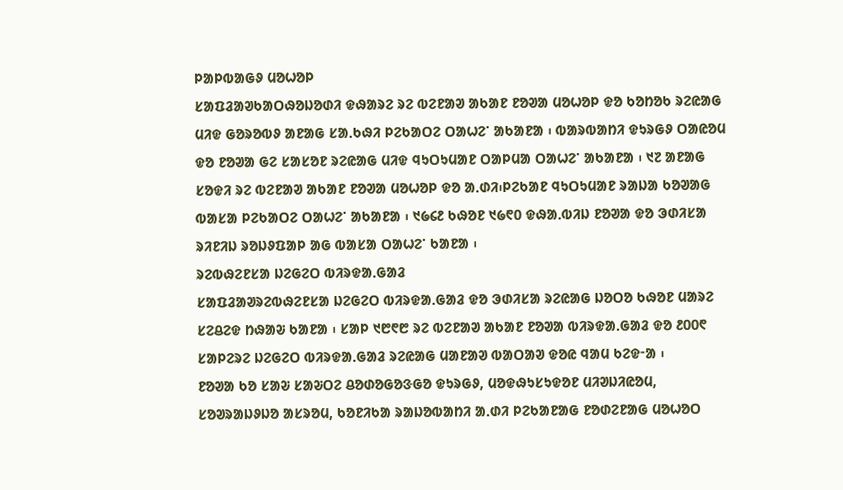ᱞᱟᱞᱵᱟᱜᱽ ᱢᱚᱦᱚᱞ
ᱥᱟᱯᱲᱟᱣᱠᱟᱛᱷᱚᱡᱚᱰᱤ ᱫᱷᱟᱨᱮ ᱨᱮ ᱵᱮᱱᱟᱣ ᱟᱠᱟᱱ ᱱᱚᱣᱟ ᱢᱚᱦᱚᱞ ᱫᱚ ᱠᱚᱴᱚᱠ ᱨᱮᱭᱟᱜ ᱢᱤᱫ ᱜᱚᱨᱚᱵᱽ ᱟᱱᱟᱜ ᱥᱟᱹᱠᱷᱤ ᱞᱮᱠᱟᱛᱮ ᱛᱟᱦᱮᱸ ᱟᱠᱟᱱᱟ ᱾ ᱵᱟᱨᱵᱟᱴᱤ ᱫᱩᱨᱜᱽ ᱛᱟᱭᱚᱢ ᱫᱚ ᱱᱚᱣᱟ ᱜᱮ ᱥᱟᱥᱚᱱ ᱨᱮᱭᱟᱜ ᱢᱤᱫ ᱧᱩᱛᱩᱢᱟᱱ ᱛᱟᱞᱢᱟ ᱛᱟᱦᱮᱸ ᱟᱠᱟᱱᱟ ᱾ ᱑᱗ ᱟᱱᱟᱜ ᱥᱚᱫᱤ ᱨᱮ ᱵᱮᱱᱟᱣ ᱟᱠᱟᱱ ᱱᱚᱣᱟ ᱢᱚᱦᱚᱞ ᱫᱚ ᱟᱹᱰᱤ᱾ᱞᱮᱠᱟᱱ ᱧᱩᱛᱩᱢᱟᱱ ᱨᱟᱡᱟ ᱠᱚᱣᱟᱜ ᱵᱟᱥᱟ ᱞᱮᱠᱟᱛᱮ ᱛᱟᱦᱮᱸ ᱟᱠᱟᱱᱟ ᱾ ᱑᱙᱔᱒ ᱠᱷᱚᱱ ᱑᱙᱖᱐ ᱫᱷᱟᱹᱵᱤᱡ ᱱᱚᱣᱟ ᱫᱚ ᱳᱰᱤᱥᱟ ᱨᱤᱱᱤᱡ ᱨᱚᱡᱽᱯᱟᱞ ᱟᱜ ᱵᱟᱥᱟ ᱛᱟᱦᱮᱸ ᱠᱟᱱᱟ ᱾
ᱨᱮᱵᱷᱮᱱᱥᱟ ᱡᱮᱜᱮᱛ ᱵᱤᱨᱫᱟᱹᱜᱟᱲ
ᱥᱟᱯᱲᱟᱣᱨᱮᱵᱷᱮᱱᱥᱟ ᱡᱮᱜᱮᱛ ᱵᱤᱨᱫᱟᱹᱜᱟᱲ ᱫᱚ ᱳᱰᱤᱥᱟ ᱨᱮᱭᱟᱜ ᱡᱚᱛᱚ ᱠᱷᱚᱱ ᱢᱟᱨᱮ ᱥᱮᱪᱮᱫ ᱴᱷᱟᱶ ᱠᱟᱱᱟ ᱾ ᱥᱟᱞ ᱑᱘᱖᱘ ᱨᱮ ᱵᱮᱱᱟᱣ ᱟᱠᱟᱱ ᱱᱚᱣᱟ ᱵᱤᱨᱫᱟᱹᱜᱟᱲ ᱫᱚ ᱒᱐᱐᱖ ᱥᱟᱞᱮᱨᱮ ᱡᱮᱜᱮᱛ ᱵᱤᱨᱫᱟᱹᱜᱟᱲ ᱨᱮᱭᱟᱜ ᱢᱟᱱᱟᱣ ᱵᱟᱛᱟᱣ ᱫᱚᱭ ᱧᱟᱢ ᱠᱮᱫᱼᱟ ᱾
ᱱᱚᱣᱟ ᱠᱚ ᱥᱟᱶ ᱥᱟᱶᱛᱮ ᱪᱚᱰᱚᱜᱚᱝᱜᱚ ᱫᱩᱨᱜᱽ, ᱢᱚᱫᱷᱩᱥᱩᱫᱚᱱ ᱢᱤᱣᱡᱤᱭᱚᱢ, ᱥᱚᱣᱨᱟᱡᱽᱡᱚ ᱟᱥᱨᱚᱢ, ᱠᱚᱱᱤᱠᱟ ᱨᱟᱡᱚᱵᱟᱴᱤ ᱟᱹᱰᱤ ᱞᱮᱠᱟᱱᱟᱜ ᱱᱚᱰᱮᱱᱟᱜ ᱢᱚᱦᱚᱛ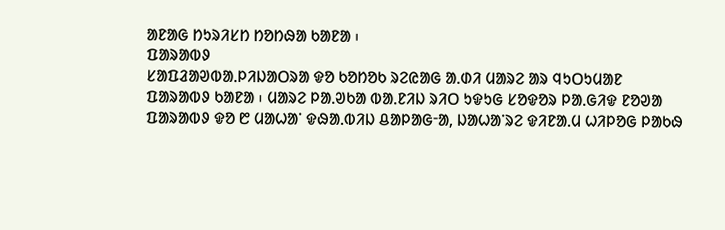ᱟᱱᱟᱜ ᱴᱩᱨᱤᱥᱴ ᱴᱚᱴᱷᱟ ᱠᱟᱱᱟ ᱾
ᱯᱟᱨᱟᱵᱽ
ᱥᱟᱯᱲᱟᱣᱵᱟᱹᱞᱤᱡᱟᱛᱨᱟ ᱫᱚ ᱠᱚᱴᱚᱠ ᱨᱮᱭᱟᱜ ᱟᱹᱰᱤ ᱢᱟᱨᱮ ᱟᱨ ᱧᱩᱛᱩᱢᱟᱱ ᱯᱟᱨᱟᱵᱽ ᱠᱟᱱᱟ ᱾ ᱢᱟᱨᱮ ᱞᱟᱹᱣᱠᱟ ᱵᱟᱹᱱᱤᱡ ᱨᱤᱛ ᱩᱫᱩᱜ ᱥᱚᱫᱚᱨ ᱞᱟᱹᱜᱤᱫ ᱱᱚᱣᱟ ᱯᱟᱨᱟᱵᱽ ᱫᱚ ᱘ ᱢᱟᱦᱟᱸ ᱫᱷᱟᱹᱵᱤᱡ ᱪᱟᱞᱟᱜᱼᱟ, ᱡᱟᱦᱟᱸᱨᱮ ᱫᱤᱱᱟᱹᱢ ᱦᱤᱞᱚᱜ ᱞᱟᱠᱷ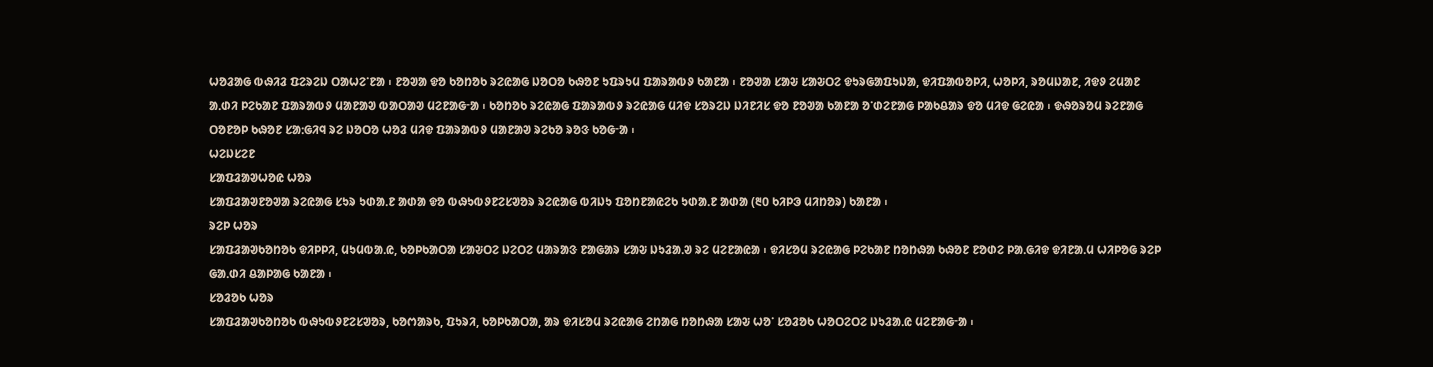ᱦᱚᱲᱟᱜ ᱵᱷᱤᱲ ᱯᱮᱨᱮᱡ ᱛᱟᱦᱮᱸᱱᱟ ᱾ ᱱᱚᱣᱟ ᱫᱚ ᱠᱚᱴᱚᱠ ᱨᱮᱭᱟᱜ ᱡᱚᱛᱚ ᱠᱷᱚᱱ ᱩᱯᱨᱩᱢ ᱯᱟᱨᱟᱵᱽ ᱠᱟᱱᱟ ᱾ ᱱᱚᱣᱟ ᱥᱟᱶ ᱥᱟᱶᱛᱮ ᱫᱩᱨᱜᱟᱯᱩᱡᱟ, ᱫᱤᱯᱟᱵᱚᱞᱤ, ᱦᱚᱞᱤ, ᱨᱚᱢᱡᱟᱱ, ᱤᱫᱽ ᱮᱢᱟᱱ ᱟᱹᱰᱤ ᱞᱮᱠᱟᱱ ᱯᱟᱨᱟᱵᱽ ᱢᱟᱱᱟᱣ ᱵᱟᱛᱟᱣ ᱢᱮᱱᱟᱜᱼᱟ ᱾ ᱠᱚᱴᱚᱠ ᱨᱮᱭᱟᱜ ᱯᱟᱨᱟᱵᱽ ᱨᱮᱭᱟᱜ ᱢᱤᱫ ᱥᱚᱨᱮᱡ ᱡᱤᱱᱤᱥ ᱫᱚ ᱱᱚᱣᱟ ᱠᱟᱱᱟ ᱚᱸᱰᱮᱱᱟᱜ ᱞᱟᱠᱪᱟᱨ ᱫᱚ ᱢᱤᱫ ᱜᱮᱭᱟ ᱾ ᱫᱷᱚᱨᱚᱢ ᱨᱮᱱᱟᱜ ᱛᱚᱱᱚᱞ ᱠᱷᱚᱱ ᱥᱟᱺᱜᱤᱧ ᱨᱮ ᱡᱚᱛᱚ ᱦᱚᱲ ᱢᱤᱫ ᱯᱟᱨᱟᱵᱽ ᱢᱟᱱᱟᱣ ᱨᱮᱠᱚ ᱨᱚᱝ ᱠᱚᱜᱼᱟ ᱾
ᱦᱮᱡᱥᱮᱱ
ᱥᱟᱯᱲᱟᱣᱦᱚᱭ ᱦᱚᱨ
ᱥᱟᱯᱲᱟᱣᱱᱚᱣᱟ ᱨᱮᱭᱟᱜ ᱥᱩᱨ ᱩᱰᱟᱹᱱ ᱟᱰᱟ ᱫᱚ ᱵᱷᱩᱵᱽᱱᱮᱥᱣᱚᱨ ᱨᱮᱭᱟᱜ ᱵᱤᱡᱩ ᱯᱚᱴᱱᱟᱭᱮᱠ ᱩᱰᱟᱹᱱ ᱟᱰᱟ (᱓᱐ ᱠᱤᱞᱳ ᱢᱤᱴᱚᱨ) ᱠᱟᱱᱟ ᱾
ᱨᱮᱞ ᱦᱚᱨ
ᱥᱟᱯᱲᱟᱣᱠᱚᱴᱚᱠ ᱫᱤᱞᱞᱤ, ᱢᱩᱢᱵᱟᱹᱭ, ᱠᱚᱞᱠᱟᱛᱟ ᱥᱟᱶᱛᱮ ᱡᱮᱛᱮ ᱢᱟᱨᱟᱝ ᱱᱟᱜᱟᱨ ᱥᱟᱶ ᱡᱩᱲᱟᱹᱣ ᱨᱮ ᱢᱮᱱᱟᱭᱟ ᱾ ᱫᱤᱥᱚᱢ ᱨᱮᱭᱟᱜ ᱞᱮᱠᱟᱱ ᱴᱚᱴᱷᱟ ᱠᱷᱚᱱ ᱱᱚᱰᱮ ᱞᱟᱹᱜᱤᱫ ᱫᱤᱱᱟᱹᱢ ᱦᱤᱞᱚᱜ ᱨᱮᱞ ᱜᱟᱹᱰᱤ ᱪᱟᱞᱟᱜ ᱠᱟᱱᱟ ᱾
ᱥᱚᱲᱚᱠ ᱦᱚᱨ
ᱥᱟᱯᱲᱟᱣᱠᱚᱴᱚᱠ ᱵᱷᱩᱵᱽᱱᱮᱥᱣᱚᱨ, ᱠᱚᱬᱟᱨᱠ, ᱯᱩᱨᱤ, ᱠᱚᱞᱠᱟᱛᱟ, ᱟᱨ ᱫᱤᱥᱚᱢ ᱨᱮᱭᱟᱜ ᱮᱴᱟᱜ ᱴᱚᱴᱷᱟ ᱥᱟᱶ ᱦᱚᱸ ᱥᱚᱲᱚᱠ ᱦᱚᱛᱮᱛᱮ ᱡᱩᱲᱟᱹᱭ ᱢᱮᱱᱟᱜᱼᱟ ᱾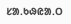ᱥᱟᱹᱠᱷᱭᱟᱹᱛ